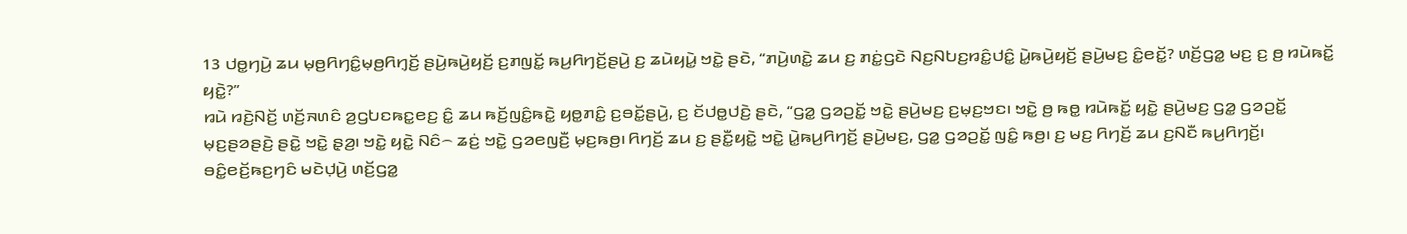13 ꤓꤥ꤭ꤚꤣꤧ꤬ ꤘꤣ ꤗ꤫ꤥ꤬ꤖꤚꤢꤨ꤭ꤗ꤫ꤥ꤬ꤖꤚ꤫ꤢꤩ꤬ ꤔꤣꤧ꤬ꤒꤣꤧ꤬ꤟꤢꤩ꤬ ꤢ꤬ꤊꤜꤢꤩ꤭ ꤒꤣ꤬ꤖꤚꤢꤩ꤬ꤔꤣꤧ꤬ ꤢ꤬ ꤘꤣꤧꤟꤣꤧ꤭ ꤠꤢꤧ꤭ ꤔꤢꤧ, “ꤊꤣꤧ꤬ꤛꤢꤧ꤭ ꤘꤣ ꤢ꤬ ꤊꤢꤦ꤭ꤞꤢꤧ ꤡꤢ꤬ꤡꤝꤢ꤬ꤙꤢꤨ꤭ꤓꤢꤨ꤭ ꤣꤧ꤭ꤒꤣꤧ꤬ꤟꤢꤩ꤬ ꤔꤣꤧ꤬ꤗꤢ꤬ ꤢꤨ꤭ꤕꤢꤩ꤭? ꤛꤢꤩ꤬ꤞꤤ꤭ ꤗꤢ꤬ ꤢ꤬ ꤥ꤬ ꤙꤣꤧꤒꤢꤩ꤭ ꤟꤢꤧ꤭?”
ꤙꤣꤧ ꤙꤢꤧ꤬ꤡꤢꤩ꤬ ꤛꤢꤩ꤬ꤏꤛꤢꤨ ꤤ꤬ꤞꤝꤢꤒꤢ꤭ꤕꤢ꤬ ꤢꤨ꤭ ꤘꤣ ꤒꤢꤩ꤬ꤜꤢꤨ꤭ꤒꤢꤧ꤭ ꤟꤥ꤭ꤊꤢꤨ꤭ ꤢ꤬ꤋꤢꤩ꤭ꤔꤣꤧ꤬, ꤢ꤬ ꤢꤩꤓꤥ꤭ꤓꤢꤧ꤬ ꤔꤢꤧ, “ꤞꤤ꤭ ꤞꤤꤑꤢꤩ꤭ ꤠꤢꤧ꤭ ꤔꤣꤧ꤬ꤗꤢ꤬ ꤢ꤬ꤗ꤫ꤢ꤬ꤠꤢ꤯ ꤠꤢꤧ꤭ ꤥ꤬ ꤒꤥ꤭ ꤙꤣꤧꤒꤢꤩ꤭ ꤟꤢꤧ꤭ ꤔꤣꤧ꤬ꤗꤢ꤬ ꤞꤤ꤭ ꤞꤤꤑꤢꤩ꤭ ꤗ꤫ꤢ꤬ꤔꤤꤔꤢꤧ꤬ ꤔꤢꤧ꤭ ꤠꤢꤧ꤭ ꤔ꤫ꤤ꤬꤯ ꤠꤢꤧ꤭ ꤟꤢꤧ꤭ ꤡꤢꤨ꤮ ꤘꤢꤦ꤬ ꤠꤢꤧ꤭ ꤞꤤꤕꤜꤢꤪ꤬ ꤗ꤫ꤢ꤬ꤒꤥ꤬꤯ ꤖꤚꤢꤩ꤬ ꤘꤣ ꤢ꤬ ꤔꤢꤪ꤭ꤟꤢꤧ꤭ ꤠꤢꤧ꤭ ꤣꤧ꤭ꤒꤣ꤬ꤖꤚꤢꤩ꤬ ꤔꤣꤧ꤬ꤗꤢ꤬, ꤞꤤ꤭ ꤞꤤꤑꤢꤩ꤭ ꤜꤢꤨ꤭ ꤒꤥ꤬꤯ ꤢ꤬ ꤗꤢ꤬ ꤖꤚꤢꤩ꤬ ꤘꤣ ꤢ꤬ꤡꤢꤪ ꤒꤣ꤬ꤖꤚꤢꤩ꤬꤯
ꤋꤢꤨ꤭ꤕꤢꤩ꤬ꤒꤢ꤬ꤚꤢꤨ ꤗꤢꤧꤓ꤫ꤣꤧ꤬ ꤛꤢꤩ꤬ꤞꤤ꤭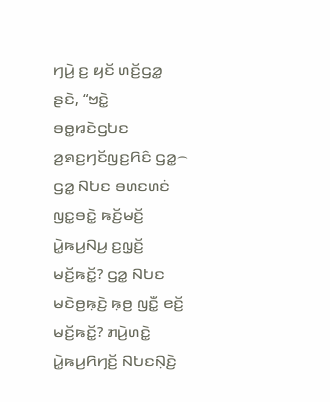ꤚꤣꤧ꤬ ꤢ꤬ ꤟꤢꤩ ꤛꤢꤩ꤬ꤞꤤ꤭ ꤔꤢꤧ, “ꤠꤢꤧ꤭ ꤋꤥ꤭ꤙꤢꤧꤞꤝꤢ ꤤ꤬ꤎꤢ꤬ꤚꤢꤩꤜꤢ꤬ꤖꤢꤨ ꤞꤤ꤭꤮ ꤞꤤ꤭ ꤡꤝꤢ ꤋꤛꤢꤛꤢꤦ ꤜꤢ꤭ꤋꤢꤧ꤭ ꤒꤢꤩ꤬ꤗꤢꤩ꤬ ꤣꤧ꤭ꤒꤣ꤬ꤡꤣ꤬ ꤢ꤬ꤜ꤫ꤢꤩ꤬ ꤗꤢꤩ꤬ꤒꤢꤩ꤭? ꤞꤤ꤭ ꤡꤝꤢ ꤗꤢꤧꤥ꤬ꤒ꤫ꤢꤧ꤬ ꤒ꤫ꤥ꤬ ꤜꤢꤪ꤭ ꤕꤢꤩ꤬ ꤗꤢꤩ꤬ꤒꤢꤩ꤭? ꤊꤣꤧ꤬ꤛꤢꤧ꤭ ꤣꤧ꤭ꤒꤣ꤬ꤖꤚꤢꤩ꤬ ꤡꤝꤢꤡ꤫ꤢꤧ꤬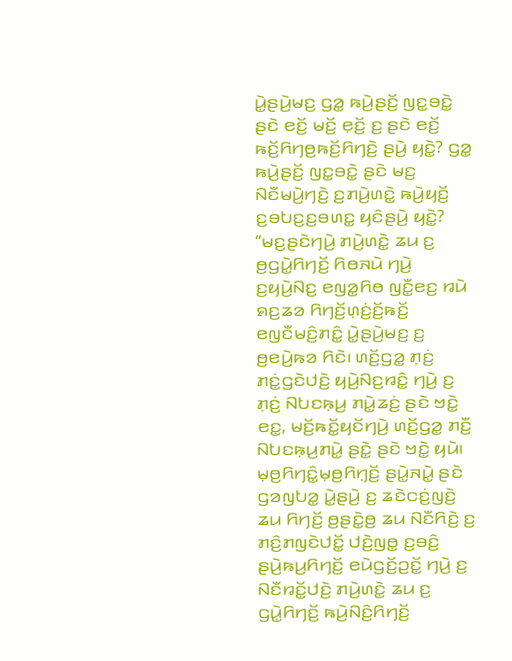ꤣꤧ꤭ꤔꤣꤧ꤬ꤗꤢ꤬ ꤞꤤ꤭ ꤒꤣꤧ꤬ꤔꤢꤩ꤬ ꤜꤢ꤭ꤋꤢꤧ꤭ ꤔꤢꤧ ꤕꤢꤩ꤬ ꤗꤢꤩ꤬ ꤕ꤫ꤢꤩ꤬ ꤢ꤬ ꤔꤢꤧ ꤕꤢꤩ꤬ ꤒꤢꤩ꤬ꤖꤚꤥ꤬ꤒꤢꤩ꤬ꤖꤚꤢꤧ꤬ ꤔꤣꤧ꤬ ꤟꤢꤧ꤭? ꤞꤤ꤭ ꤒꤣꤧ꤬ꤔꤢꤩ꤬ ꤜꤢ꤭ꤋꤢꤧ꤭ ꤔꤢꤧ ꤗꤢ꤬ ꤡꤢꤪꤗꤣꤧ꤬ꤚꤢꤧ꤬ ꤢ꤬ꤊꤣꤧ꤬ꤛꤢꤧ꤭ ꤒꤣꤧ꤬ꤟꤢꤩ꤬ ꤢ꤬ꤋꤝꤢ꤬ꤢ꤬ꤋꤛꤢ꤭ ꤟꤢꤨꤔꤣꤧ꤬ ꤟꤢꤧ꤭?
“ꤗꤢ꤬ꤔꤢꤧꤚꤣꤧ꤬ ꤊꤣꤧ꤬ꤛꤢꤧ꤭ ꤘꤣ ꤢ꤬ ꤥ꤬ꤞꤣꤧ꤭ꤖꤚꤢꤩ꤬ ꤖꤥꤏꤣꤧ ꤚꤣꤧ꤬ ꤢ꤬ꤟꤣꤧ꤬ꤡꤢ꤬ ꤕꤜꤤ꤭ꤖꤥ ꤜꤢꤪ꤭ꤕꤢ꤬ ꤙꤣꤧ ꤎꤢ꤬ꤘꤤ ꤖꤚꤢꤩ꤬ꤛ꤫ꤢꤦ꤬ꤢꤩ꤬ꤒꤢꤩ꤬ ꤕꤜꤢꤪꤗꤢꤨ꤬ꤊꤢꤨ꤭ ꤣꤧ꤭ꤔꤣꤧ꤬ꤗꤢ꤬ ꤢ꤬ ꤥ꤬ꤕꤣꤧ꤬ꤒꤤ ꤖꤢꤧ꤯ ꤛꤢꤩ꤬ꤞꤤ꤭ ꤊ꤫ꤢꤦ꤬ ꤊꤢꤦ꤭ꤞꤢꤧꤓꤢꤧ꤬ ꤟꤣꤧ꤬ꤡꤢ꤬ꤙꤢꤨ꤭ ꤚꤣꤧ꤬ ꤢ꤬ ꤊ꤫ꤢꤦ꤬ ꤡꤝꤢꤒ꤫ꤣ꤬ ꤊꤣꤧ꤭ꤘꤢꤦ꤬ ꤔꤢꤧ ꤠꤢꤧ꤭ ꤕꤢ꤭, ꤗꤢꤩ꤬ꤒꤢꤩ꤭ꤟꤢꤩꤚꤣꤧ꤬ ꤛꤢꤩ꤬ꤞꤤ꤭ ꤊꤢꤪ꤬ ꤡꤝꤢꤒ꤫ꤣ꤬ꤊꤣꤧ꤭ ꤔꤢꤧ꤭ ꤔꤢꤧ ꤠꤢꤧ꤭ ꤟꤣꤧ꤯
ꤗ꤫ꤥ꤬ꤖꤚꤢꤨ꤭ꤗ꤫ꤥ꤬ꤖꤚ꤫ꤢꤩ꤬ ꤔꤣꤧ꤭ꤏꤣꤧ꤭ ꤔꤢꤧ ꤞꤤꤜꤝꤤ꤭ ꤣꤧ꤭ꤔꤣꤧ꤬ ꤢ꤬ ꤘꤢꤧꤍꤢꤦ꤬ꤜꤢꤧ꤬ ꤘꤣ ꤖꤚꤢꤩ꤬ ꤥ꤬ꤔꤢꤧ꤭ꤥ꤬ ꤘꤣ ꤡꤢꤪꤖꤢꤧ꤬ ꤢ꤬ ꤊꤢꤨ꤬ꤊꤜꤢꤧꤓꤢꤩ꤭ ꤓꤢꤧ꤬ꤜꤥ꤭ ꤢ꤬ꤋꤢꤨ꤬ ꤔꤣꤧ꤬ꤒꤣ꤬ꤖꤚꤢꤩ꤬ ꤕꤣꤧꤞꤢꤩ꤬ꤑꤢꤩ꤭ ꤚꤣꤧ꤬ ꤢ꤬ ꤡꤢꤪꤙꤢꤩ꤭ꤓꤢꤧ꤬ ꤊꤣꤧ꤬ꤛꤢꤧ꤭ ꤘꤣ ꤢ꤬ ꤞꤣꤧ꤭ꤖꤚꤢꤩ꤬ ꤒꤣꤧ꤬ꤡꤢꤨ꤬ꤖꤚꤢꤩ꤬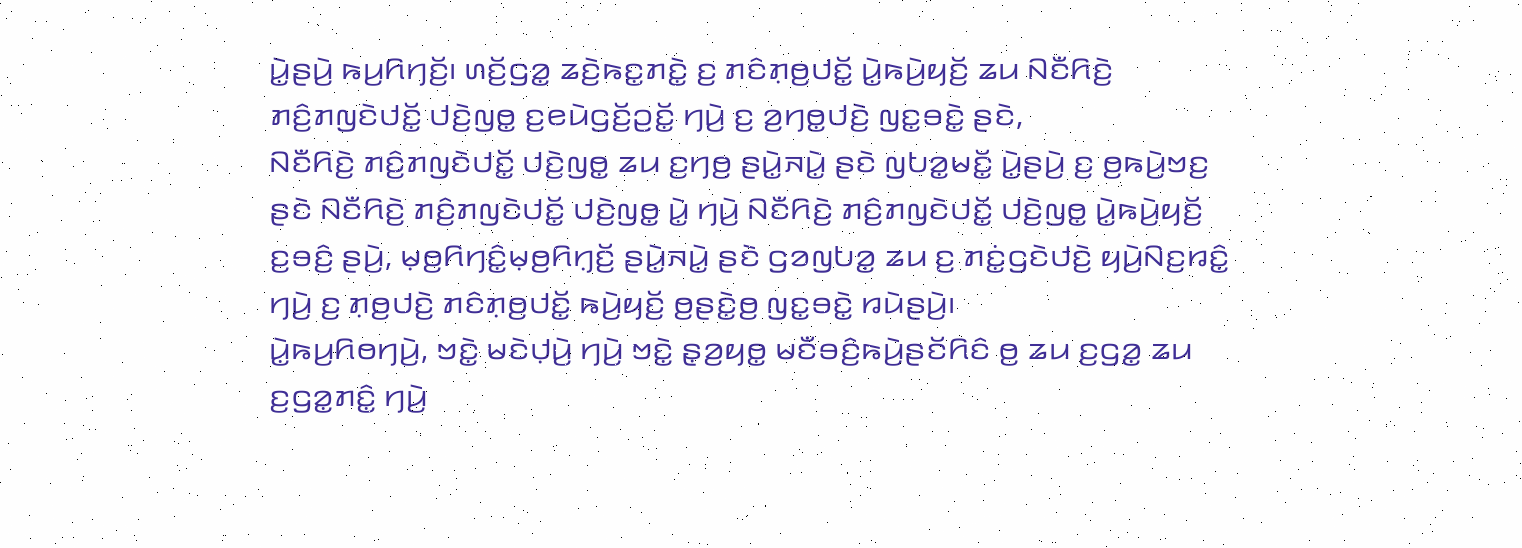ꤣꤧ꤭ꤔꤣꤧ꤬ ꤒꤣ꤬ꤖꤚꤢꤩ꤬꤯ ꤛꤢꤩ꤬ꤞꤤ꤭ ꤘꤢꤧ꤬ꤒꤢ꤭ꤊꤢꤧ꤭ ꤢ꤬ ꤊꤢꤨꤊ꤫ꤥ꤬ꤓꤢꤩ꤭ ꤣꤧ꤭ꤒꤣꤧ꤬ꤟꤢꤩ꤬ ꤘꤣ ꤡꤢꤪꤖꤢꤧ꤬ ꤊꤢꤨ꤬ꤊꤜꤢꤧꤓꤢꤩ꤭ ꤓꤢꤧ꤬ꤜꤥ꤭ ꤢ꤬ꤕꤣꤧꤞꤢꤩ꤬ꤑꤢꤩ꤭ ꤚꤣꤧ꤬ ꤢ꤬ ꤤ꤬ꤚꤥ꤭ꤓꤢꤧ꤬ ꤜꤢ꤭ꤋꤢꤧ꤭ ꤔꤢꤧ,
ꤡꤢꤪꤖꤢꤧ꤬ ꤊꤢꤨ꤬ꤊꤜꤢꤧꤓꤢꤩ꤭ ꤓꤢꤧ꤬ꤜꤥ꤭ ꤘꤣ ꤢ꤬ꤚꤥ꤬ ꤔꤣꤧ꤭ꤏꤣꤧ꤭ ꤔꤢꤧ ꤜꤝꤤ꤭ꤗꤢꤩ꤭ ꤣꤧ꤭ꤔꤣꤧ꤬ ꤢ꤬ ꤥ꤬ꤒꤣꤧ꤬ꤠꤢ꤬ ꤔꤢꤧ ꤡꤢꤪꤖꤢꤧ꤬ ꤊꤢꤨ꤬ꤊꤜꤢꤧꤓꤢꤩ꤭ ꤓꤢꤧ꤬ꤜꤥ꤭ ꤣꤧ꤭ ꤚꤣꤧ꤬ ꤡꤢꤪꤖꤢꤧ꤬ ꤊꤢꤨ꤬ꤊꤜꤢꤧꤓꤢꤩ꤭ ꤓꤢꤧ꤬ꤜꤥ꤭ ꤣꤧ꤭ꤒꤣꤧ꤬ꤟꤢꤩ꤬ ꤢ꤬ꤋꤢꤨ꤬ ꤔꤣꤧ꤬, ꤗ꤫ꤥ꤬ꤖꤚꤢꤨ꤭ꤗ꤫ꤥ꤬ꤖꤚ꤫ꤢꤩ꤬ ꤔꤣꤧ꤭ꤏꤣꤧ꤭ ꤔꤢꤧ ꤞꤤꤜꤝꤤ꤭ ꤘꤣ ꤢ꤬ ꤊꤢꤦ꤭ꤞꤢꤧꤓꤢꤧ꤬ ꤟꤣꤧ꤬ꤡꤢ꤬ꤙꤢꤨ꤭ ꤚꤣꤧ꤬ ꤢ꤬ ꤊ꤫ꤥ꤬ꤓꤢꤧ꤬ ꤊꤢꤨꤊ꤫ꤥ꤬ꤓꤢꤩ꤭ ꤒꤣꤧ꤬ꤟꤢꤩ꤬ ꤥ꤬ꤔꤢꤧ꤭ꤥ꤬ ꤜꤢ꤭ꤋꤢꤧ꤭ ꤙꤣꤧꤔꤣꤧ꤬꤯
ꤣꤧ꤭ꤒꤣ꤬ꤖꤥꤚꤣꤧ꤬, ꤠꤢꤧ꤭ ꤗꤢꤧꤓ꤫ꤣꤧ꤬ ꤚꤣꤧ꤬ ꤠꤢꤧ꤭ ꤔ꤫ꤤ꤬ꤟꤥ꤭ ꤗꤢꤪꤋꤢꤨ꤬ꤒꤣꤧ꤬ꤔꤢꤩꤖꤢꤨ ꤥ꤬ ꤘꤣ ꤢ꤬ꤞꤤ꤭ ꤘꤣ ꤢ꤬ꤞꤤ꤭ꤊꤢꤨ꤭ ꤚꤣꤧ꤬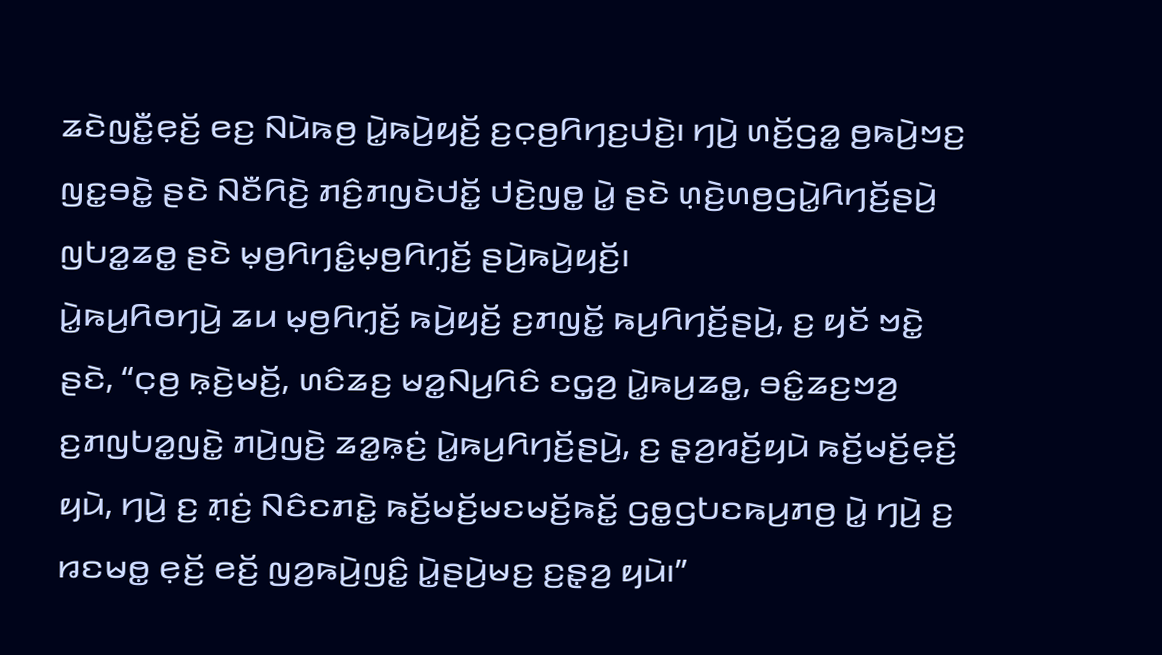ꤘꤢꤧꤜꤢꤪ꤭ꤕ꤫ꤢꤩ꤬ ꤕꤢ꤬ ꤡꤣꤧꤒꤥ꤬ ꤣꤧ꤭ꤒꤣꤧ꤬ꤟꤢꤩ꤬ ꤢ꤬ꤍ꤫ꤥ꤬ꤖꤚꤢ꤬ꤓꤢꤧ꤬꤯ ꤚꤣꤧ꤬ ꤛꤢꤩ꤬ꤞꤤ꤭ ꤥ꤬ꤒꤣꤧ꤬ꤠꤢ꤬ ꤜꤢ꤭ꤋꤢꤧ꤭ ꤔꤢꤧ ꤡꤢꤪꤖꤢꤧ꤬ ꤊꤢꤨ꤬ꤊꤜꤢꤧꤓꤢꤩ꤭ ꤓꤢꤧ꤬ꤜꤥ꤭ ꤣꤧ꤭ ꤔꤢꤧ ꤛ꤫ꤢꤧ꤬ꤛꤥ꤬ꤞꤣꤧ꤭ꤖꤚꤢꤩ꤬ꤔꤣꤧ꤬ ꤜꤝꤤ꤭ꤘꤥ꤭ ꤔꤢꤧ ꤗ꤫ꤥ꤬ꤖꤚꤢꤨ꤭ꤗ꤫ꤥ꤬ꤖꤚ꤫ꤢꤩ꤬ ꤔꤣꤧ꤬ꤒꤣꤧ꤬ꤟꤢꤩ꤬꤯
ꤣꤧ꤭ꤒꤣ꤬ꤖꤥꤚꤣꤧ꤬ ꤘꤣ ꤗ꤫ꤥ꤬ꤖꤚ꤫ꤢꤩ꤬ ꤒꤣꤧ꤬ꤟꤢꤩ꤬ ꤢ꤬ꤊꤜꤢꤩ꤭ ꤒꤣ꤬ꤖꤚꤢꤩ꤬ꤔꤣꤧ꤬, ꤢ꤬ ꤟꤢꤩ ꤠꤢꤧ꤭ ꤔꤢꤧ, “ꤍ꤫ꤥ꤬ ꤒ꤫ꤢꤧ꤬ꤗꤢꤩ꤬, ꤛꤢꤨꤘꤢ꤬ ꤗꤤ꤭ꤡꤣ꤬ꤖꤢꤨ ꤢꤞ꤫ꤤ꤬ ꤣꤧ꤭ꤒꤣ꤬ꤘꤥ꤭, ꤋꤢꤨ꤭ꤘꤢ꤬ꤠꤤ꤬ ꤢ꤬ꤊꤜꤝꤤ꤭ꤜꤢꤧ꤭ ꤊꤣꤧ꤬ꤜꤢꤧ꤬ ꤘꤤ꤭ꤒ꤫ꤢꤦ꤬ ꤣꤧ꤭ꤒꤣ꤬ꤖꤚꤢꤩ꤬ꤔꤣꤧ꤬, ꤢ꤬ ꤔ꤫ꤤ꤬ꤙꤢꤩ꤬ꤟꤣꤧ ꤒꤢꤩ꤬ꤗꤢꤩ꤬ꤕ꤫ꤢꤩ꤬ ꤟꤣꤧ, ꤚꤣꤧ꤬ ꤢ꤬ ꤊ꤫ꤢꤦ꤬ ꤡꤢꤨꤢꤊꤢꤧ꤭ ꤒꤢꤩ꤬ꤗꤢꤩ꤬ꤗꤢꤗꤢꤩ꤬ꤒꤢꤩ꤭ ꤞꤥ꤭ꤞꤝꤢꤒꤣ꤬ꤊꤥ꤬ ꤣꤧ꤭ ꤚꤣꤧ꤬ ꤢ꤬ ꤙꤢꤗꤥ꤭ ꤕ꤫ꤢꤩ꤬ ꤕꤢꤩ꤬ ꤜꤤ꤬ꤒꤣꤧ꤬ꤜꤢꤨ꤭ ꤣꤧ꤭ꤔꤣꤧ꤬ꤗꤢ꤬ ꤢ꤬ꤔ꤫ꤤ꤬ ꤟꤣꤧ꤯”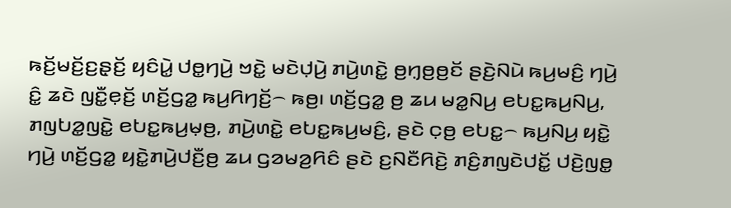ꤒꤢꤩ꤬ꤗꤢꤩ꤬ꤢ꤬ꤔ꤫ꤢꤩ꤬ ꤟꤢꤨꤣꤧ꤭ ꤓꤥ꤭ꤚꤣꤧ꤬ ꤠꤢꤧ꤭ ꤗꤢꤧꤓ꤫ꤣꤧ꤬ ꤊꤣꤧ꤬ꤛꤢꤧ꤭ ꤥ꤬ꤚ꤫ꤥ꤬ꤥ꤬ꤢꤩ ꤔꤢꤧ꤬ꤡꤣꤧ ꤒꤣ꤬ꤗꤢꤨ꤬ ꤚꤣꤧ꤬ ꤢꤨ꤭ ꤘꤢꤧ ꤜꤢꤪ꤭ꤕ꤫ꤢꤩ꤬ ꤛꤢꤩ꤬ꤞꤤ꤭ ꤒꤣ꤬ꤖꤚꤢꤩ꤬꤮ ꤒꤥ꤬꤯ ꤛꤢꤩ꤬ꤞꤤ꤭ ꤥ꤬ ꤘꤣ ꤗꤤ꤭ꤡꤣ꤬ ꤕꤝꤢ꤭ꤒꤣ꤬ꤡꤣ꤬, ꤊꤜꤝꤤ꤭ꤜꤢꤧ꤭ ꤕꤝꤢ꤭ꤒꤣ꤬ꤗ꤫ꤥ꤬, ꤊꤣꤧ꤬ꤛꤢꤧ꤭ ꤕꤝꤢ꤭ꤒꤣ꤬ꤗꤢꤨ꤬, ꤔꤢꤧ ꤍ꤫ꤥ꤬ ꤕꤝꤢ꤭꤮ ꤒꤣ꤬ꤡꤣ꤬ ꤟꤢꤧ꤭ ꤚꤣꤧ꤬ ꤛꤢꤩ꤬ꤞꤤ꤭ ꤟꤢꤧ꤭ꤊꤣꤧ꤬ꤓꤢꤪ꤬ꤥ꤬ ꤘꤣ ꤞꤤꤗꤤ꤬ꤖꤢꤨ ꤔꤢꤧ ꤢ꤬ꤡꤢꤪꤖꤢꤧ꤬ ꤊꤢꤨ꤬ꤊꤜꤢꤧꤓꤢꤩ꤭ ꤓꤢꤧ꤬ꤜꤥ꤭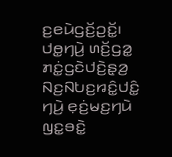ꤢ꤬ꤕꤣꤧꤞꤢꤩ꤬ꤑꤢꤩ꤭꤯ ꤓꤥ꤭ꤚꤣꤧ꤬ ꤛꤢꤩ꤬ꤞꤤ꤭ ꤊꤢꤦ꤭ꤞꤢꤧꤓꤢꤧ꤬ꤔ꤫ꤤ꤬ ꤡꤢ꤬ꤡꤝꤢ꤬ꤙꤢꤨ꤭ꤓꤢꤨ꤭ ꤚꤣꤧ꤬ ꤕ꤫ꤢꤦ꤬ꤗꤢ꤬ꤚꤣꤧ ꤜꤢ꤭ꤋꤢꤧ꤭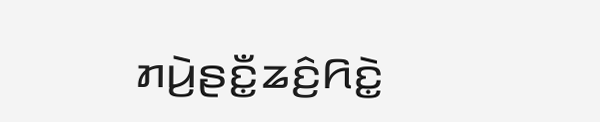ꤊꤣꤧ꤬ꤔꤢꤪ꤭ꤘꤢꤨ꤬ꤖꤢꤧ꤭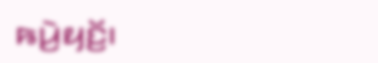ꤒꤣꤧ꤬ꤟꤢꤩ꤬꤯